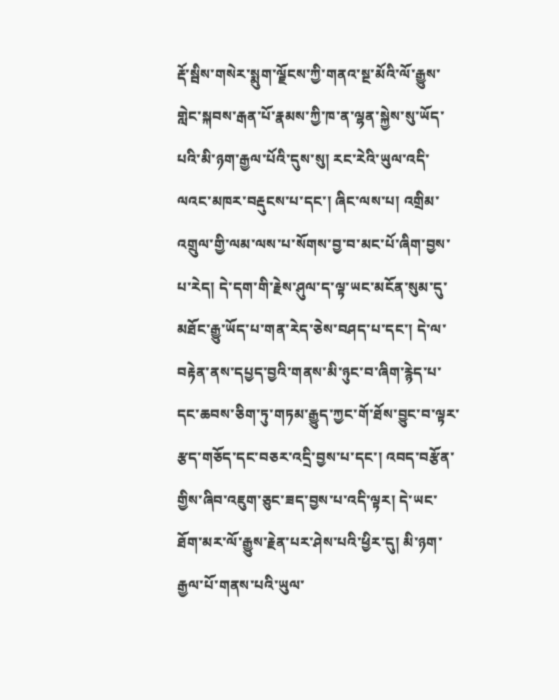རྡོ་སྦིས་གསེར་སྨུག་ལྗོངས་ཀྱི་གནའ་སྔ་མོའི་ལོ་རྒྱུས་གླེང་སྐབས་རྒན་པོ་རྣམས་ཀྱི་ཁ་ན་ལྷན་སྐྱེས་སུ་ཡོད་པའི་མི་ཉག་རྒྱལ་པོའི་དུས་སུ། རང་རེའི་ཡུལ་འདི་ལའང་མཁར་བརྡུངས་པ་དང་། ཞིང་ལས་པ། འགྲིམ་འགྲུལ་གྱི་ལམ་ལས་པ་སོགས་བྱ་བ་མང་པོ་ཞིག་བྱས་པ་རེད། དེ་དག་གི་རྗེས་ཤུལ་ད་ལྟ་ཡང་མངོན་སུམ་དུ་མཐོང་རྒྱུ་ཡོད་པ་གན་རེད་ཅེས་བཤད་པ་དང་། དེ་ལ་བརྟེན་ནས་དཔྱད་བྱའི་གནས་མི་ཉུང་བ་ཞིག་རྙེད་པ་དང་ཆབས་ཅིག་ཏུ་གཏམ་རྒྱུད་ཀྱང་གོ་ཐོས་བྱུང་བ་ལྟར་རྩད་གཅོད་དང་བཅར་འདྲི་བྱས་པ་དང་། འབད་བརྩོན་གྱིས་ཞིབ་འཇུག་ཅུང་ཟད་བྱས་པ་འདི་ལྟར། དེ་ཡང་ཐོག་མར་ལོ་རྒྱུས་རྗེན་པར་ཤེས་པའི་ཕྱིར་དུ། མི་ཉག་རྒྱལ་པོ་གནས་པའི་ཡུལ་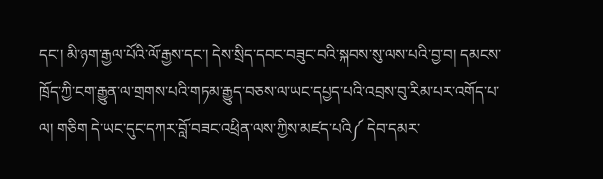དང་། མི་ཉག་རྒྱལ་པོའི་ལོ་རྒྱས་དང་། དེས་སྲིད་དབང་བཟུང་བའི་སྐབས་སུ་ལས་པའི་བྱ་བ། དམངས་ཁྲོད་ཀྱི་ངག་རྒྱུན་ལ་གྲགས་པའི་གཏམ་རྒྱུད་བཅས་ལ་ཡང་དཔྱད་པའི་འབྲས་བུ་རིམ་པར་འགོད་པ་ལ། གཅིག དེ་ཡང་དུང་དཀར་བློ་བཟང་འཕྲིན་ལས་ཀྱིས་མཛད་པའི༼ དེབ་དམར་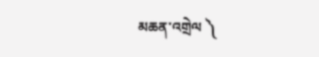མཆན་འགྲེལ ༽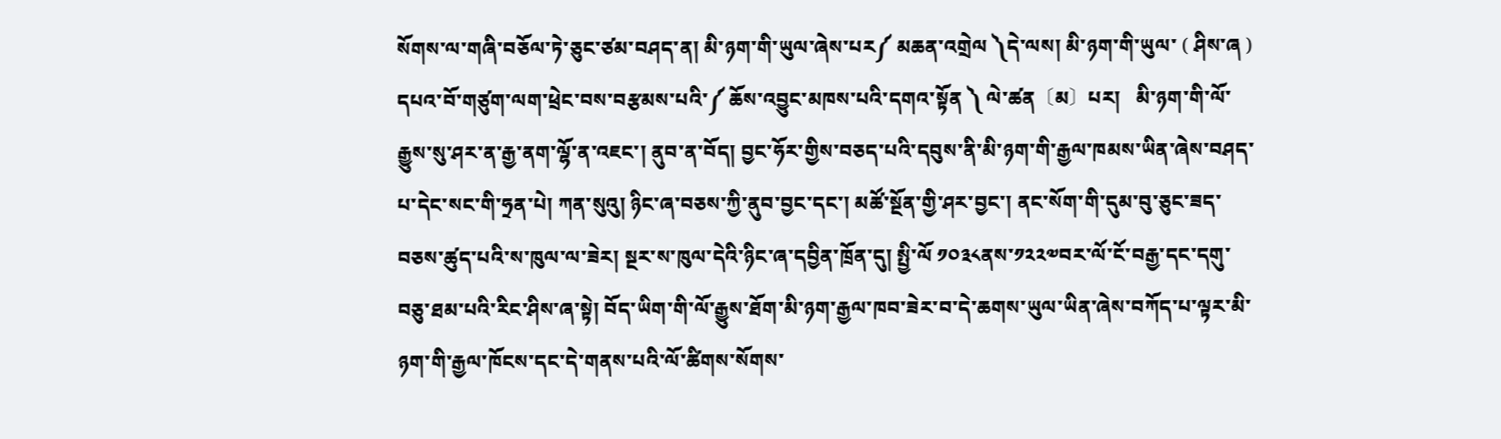སོགས་ལ་གཞི་བཅོལ་ཏེ་ཅུང་ཙམ་བཤད་ན། མི་ཉག་གི་ཡུལ་ཞེས་པར༼ མཆན་འགྲེལ ༽དེ་ལས། མི་ཉག་གི་ཡུལ་ ( ཤིས་ཞ ) དཔའ་བོ་གཙུག་ལག་ཕྲེང་བས་བརྩམས་པའི་༼ ཆོས་འབྱུང་མཁས་པའི་དགའ་སྟོན ༽ ལེ་ཚན〔མ〕པར།   མི་ཉག་གི་ལོ་རྒྱུས་སུ་ཤར་ན་རྒྱ་ནག་ལྷོ་ན་འཇང་། ནུབ་ན་བོད། བྱང་ཧོར་གྱིས་བཅད་པའི་དབུས་ནི་མི་ཉག་གི་རྒྱལ་ཁམས་ཡིན་ཞེས་བཤད་པ་དེང་སང་གི་ཧྲན་པེ། ཀན་སུའུ། ཉིང་ཞ་བཅས་ཀྱི་ནུབ་བྱང་དང་། མཚོ་སྔོན་གྱི་ཤར་བྱང་། ནང་སོག་གི་དུམ་བུ་ཅུང་ཟད་བཅས་ཚུད་པའི་ས་ཁུལ་ལ་ཟེར། སྔར་ས་ཁུལ་དེའི་ཉིང་ཞ་དབྱིན་ཁྲོན་དུ། སྤྱི་ལོ ༡༠༣༨ནས་༡༢༢༧བར་ལོ་ངོ་བརྒྱ་དང་དགུ་བཅུ་ཐམ་པའི་རིང་ཤིས་ཞ་སྟེ། བོད་ཡིག་གི་ལོ་རྒྱུས་ཐོག་མི་ཉག་རྒྱལ་ཁབ་ཟེར་བ་དེ་ཆགས་ཡུལ་ཡིན་ཞེས་བཀོད་པ་ལྟར་མི་ཉག་གི་རྒྱལ་ཁོངས་དང་དེ་གནས་པའི་ལོ་ཚིགས་སོགས་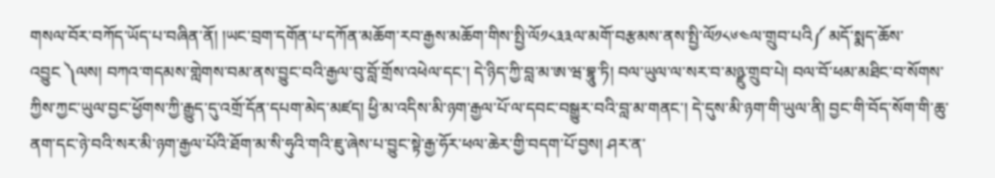གསལ་བོར་བཀོད་ཡོད་པ་བཞིན་ནོ། །ཡང་བྲག་དགོན་པ་དཀོན་མཆོག་རབ་རྒྱས་མཆོག་གིས་སྤྱི་ལོ༡༨༣༣ལ་མགོ་བརྩམས་ནས་སྤྱི་ལོ༡༨༦༤ལ་གྲུབ་པའི༼ མདོ་སྨད་ཆོས་འབྱུང ༽ལས། བཀའ་གདམས་གླེགས་བམ་ནས་བྱུང་བའི་རྒྱལ་བུ་བློ་གྲོས་འཕེལ་དང་། དེ་ཉིད་ཀྱི་བླ་མ་ཨ་ཝ་བྷཱུ་ཏི། བལ་ཡུལ་ལ་སར་བ་མཉྫུ་གྲུབ་པེ། བལ་བོ་ཕམ་མཐིང་བ་སོགས་ཀྱིས་ཀྱང་ཡུལ་བྱང་ཕྱོགས་ཀྱི་རྒྱུད་དུ་འགྲོ་དོན་དཔག་མེད་མཛད། ཕྱི་མ་འདིས་མི་ཉག་རྒྱལ་པོ་ལ་དབང་བསྒྱུར་བའི་བླ་མ་གནང་། དེ་དུས་མི་ཉག་གི་ཡུལ་ནི། བྱང་གི་བོད་སོག་གི་ཆུ་ནག་དང་ཉེ་བའི་སར་མི་ཉག་རྒྱལ་པོའི་ཐོག་མ་སི་ཧུའི་གའི་ཇུ་ཞེས་པ་བྱུང་སྟེ་རྒྱ་ཧོར་ཕལ་ཆེར་གྱི་བདག་པོ་བྱས། ཤར་ན་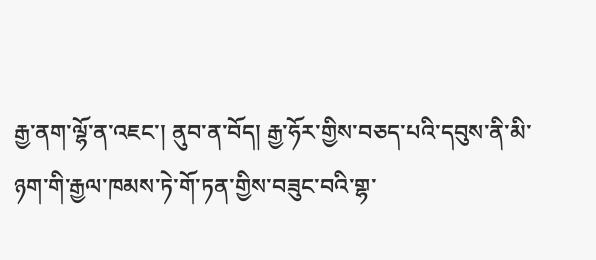རྒྱ་ནག་ལྷོ་ན་འཇང་། ནུབ་ན་བོད། རྒྱ་ཧོར་གྱིས་བཅད་པའི་དབུས་ནི་མི་ཉག་གི་རྒྱལ་ཁམས་ཏེ་གོ་ཏན་གྱིས་བཟུང་བའི་གྷ་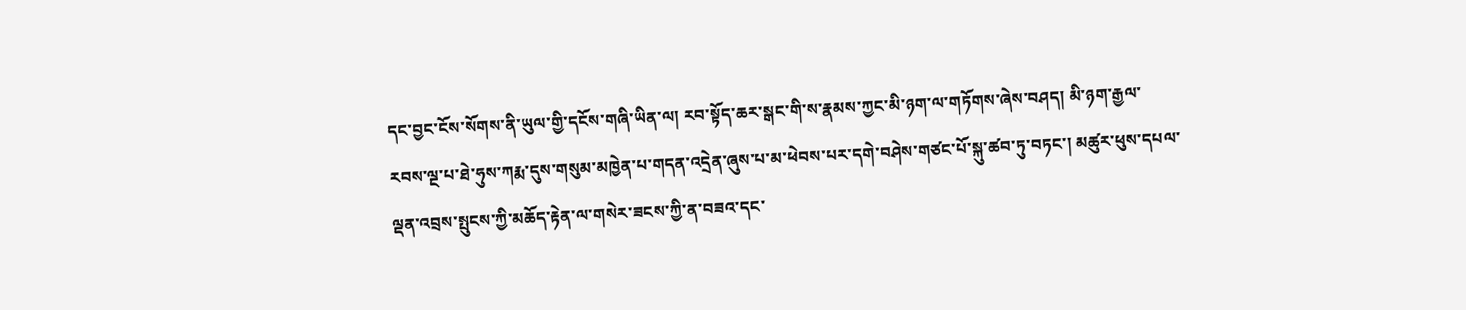དང་བྱང་ངོས་སོགས་ནི་ཡུལ་གྱི་དངོས་གཞི་ཡིན་ལ། རབ་སྟོད་ཆར་སྒང་གི་ས་རྣམས་ཀྱང་མི་ཉག་ལ་གཏོགས་ཞེས་བཤད། མི་ཉག་རྒྱལ་རབས་ལྔ་པ་ཐེ་ཧུས་ཀརྨ་དུས་གསུམ་མཁྱེན་པ་གདན་འདྲེན་ཞུས་པ་མ་ཕེབས་པར་དགེ་བཤེས་གཙང་པོ་སྐུ་ཚབ་ཏུ་བཏང་། མཚུར་ཕུས་དཔལ་ལྡན་འབྲས་སྤུངས་ཀྱི་མཆོད་རྟེན་ལ་གསེར་ཟངས་ཀྱི་ན་བཟའ་དང་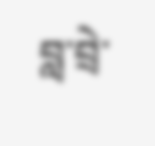བླ་བྲེ་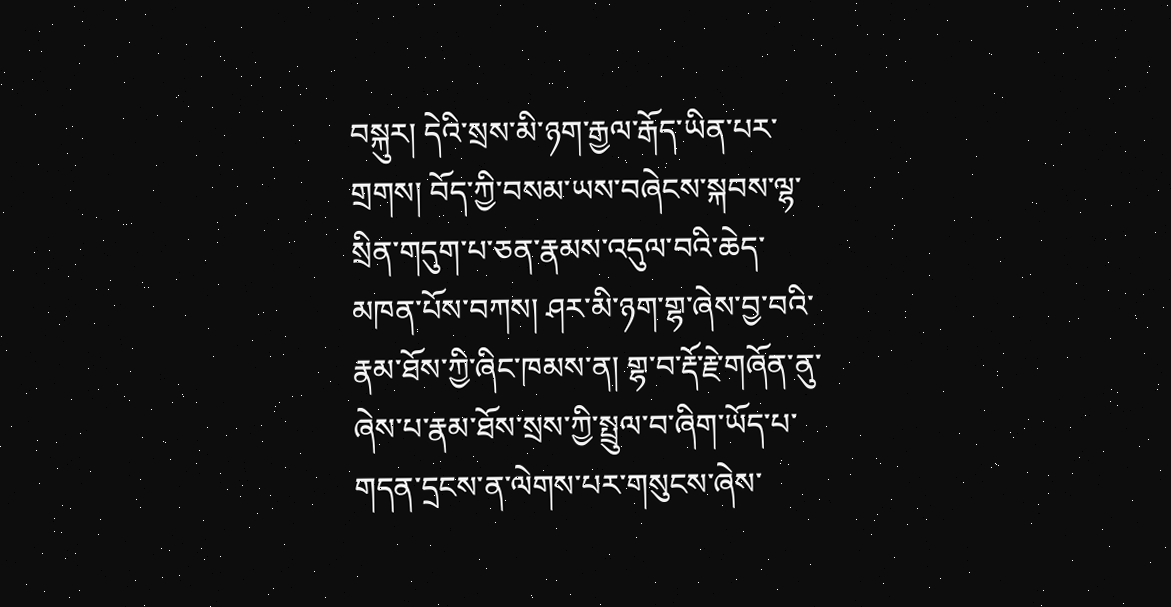བསྐུར། དེའི་སྲས་མི་ཉག་རྒྱལ་རྒོད་ཡིན་པར་གྲགས། བོད་ཀྱི་བསམ་ཡས་བཞེངས་སྐབས་ལྷ་སྲིན་གདུག་པ་ཅན་རྣམས་འདུལ་བའི་ཆེད་མཁན་པོས་བཀས། ཤར་མི་ཉག་གྷ་ཞེས་བྱ་བའི་རྣམ་ཐོས་ཀྱི་ཞིང་ཁམས་ན། གྷ་བ་རྡོ་རྗེ་གཞོན་ནུ་ཞེས་པ་རྣམ་ཐོས་སྲས་ཀྱི་སྤྲུལ་བ་ཞིག་ཡོད་པ་གདན་དྲངས་ན་ལེགས་པར་གསུངས་ཞེས་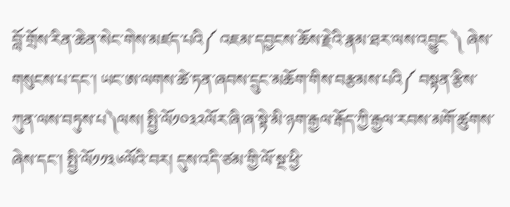བློ་གྲོས་རིན་ཆེན་སེང་གེས་མཛད་པའི༼ འཇམ་དབྱངས་ཆོས་རྗེའི་རྣམ་ཐར་ལས་འབྱུང ༽ ཞེས་གསུངས་པ་དང་། ཡང་ཨ་ལགས་ཚེ་ཏན་ཞབས་དྲུང་མཆོག་གིས་བརྩམས་པའི༼ བསྟན་རྩིས་ཀུན་ལས་བཏུས་པ༽ལས། སྤྱི་ལོ༡༠༣༢ལོར་ཞི་ཞ་སྟེ་མི་ཉག་རྒྱལ་རྒོད་ཀྱི་རྒྱལ་རབས་མགོ་ཚུགས་ཞེས་དང་། སྤྱི་ལོ༡༡༣༦ལོའི་བར། དུས་འདི་ཙམ་གྱི་ལོ་སྔ་ཕྱི་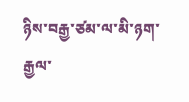ཉིས་བརྒྱ་ཙམ་ལ་མི་ཉག་རྒྱལ་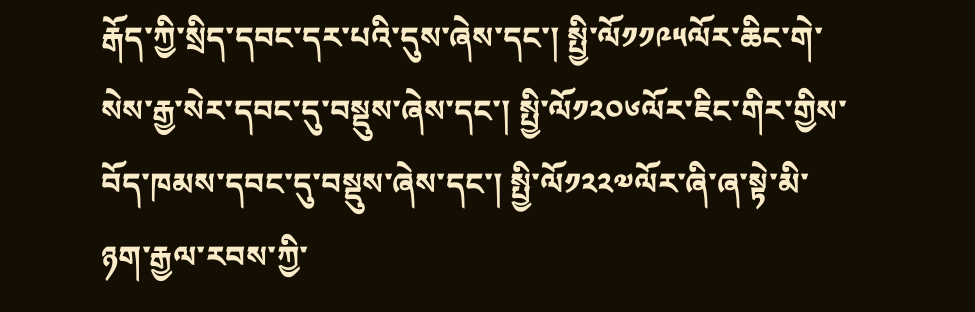རྒོད་ཀྱི་སྲིད་དབང་དར་པའི་དུས་ཞེས་དང་། སྤྱི་ལོ༡༡༩༥ལོར་ཆིང་གེ་སེས་རྒྱ་སེར་དབང་དུ་བསྡུས་ཞེས་དང་། སྤྱི་ལོ༡༢༠༦ལོར་ཇིང་གིར་གྱིས་བོད་ཁམས་དབང་དུ་བསྡུས་ཞེས་དང་། སྤྱི་ལོ༡༢༢༧ལོར་ཞི་ཞ་སྟེ་མི་ཉག་རྒྱལ་རབས་ཀྱི་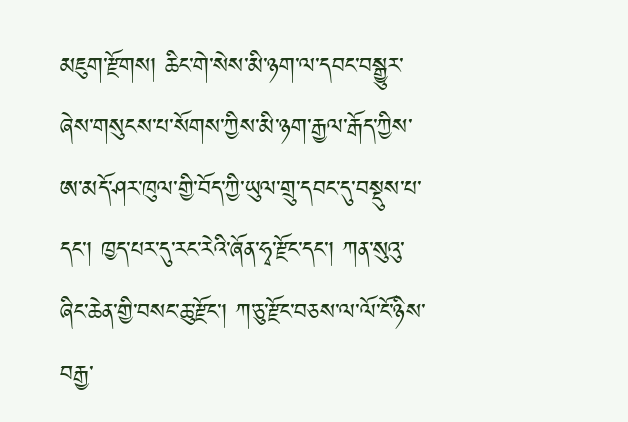མཇུག་རྫོགས། ཆིང་གེ་སེས་མི་ཉག་ལ་དབང་བསྒྱུར་ཞེས་གསུངས་པ་སོགས་ཀྱིས་མི་ཉག་རྒྱལ་རྒོད་ཀྱིས་ཨ་མདོ་ཤར་ཁུལ་གྱི་བོད་ཀྱི་ཡུལ་གྲུ་དབང་དུ་བསྡུས་པ་དང་། ཁྱད་པར་དུ་རང་རེའི་ཞོན་ཧྭ་རྫོང་དང་། ཀན་སུའུ་ཞིང་ཆེན་གྱི་བསང་ཆུ་རྫོང་། ཀ་ཅུ་རྫོང་བཅས་ལ་ལོ་ངོ་ཉིས་བརྒྱ་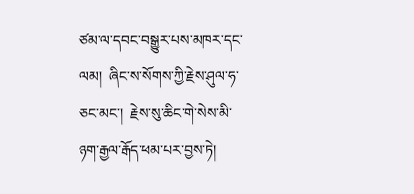ཙམ་ལ་དབང་བསྒྱུར་པས་མཁར་དང་ལམ།  ཞིང་ས་སོགས་ཀྱི་རྗེས་ཤུལ་ཧ་ཅང་མང་།  རྗེས་སུ་ཆིང་གེ་སེས་མི་ཉག་རྒྱལ་རྒོད་ཕམ་པར་བྱས་ཏེ།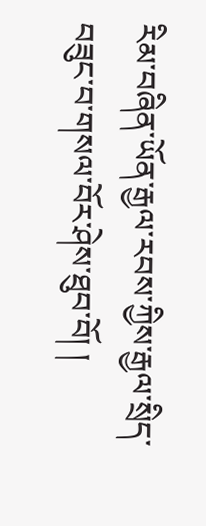རིམ་བཞིན་ཡོན་རྒྱལ་རབས་ཀྱིས་རྒྱལ་སྲིད་བཟུང་བ་གསལ་བོར་ཤེས་ཐུབ་བོ། །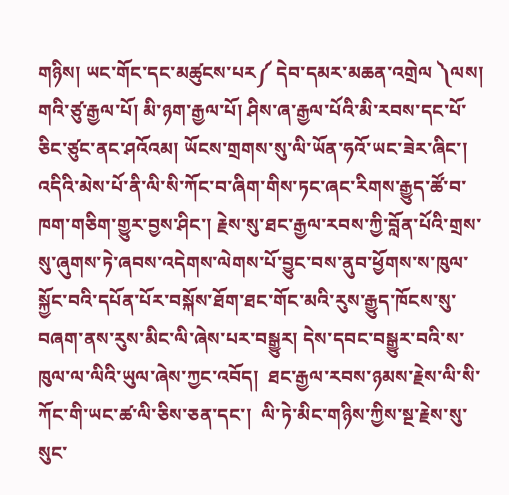གཉིས། ཡང་གོང་དང་མཚུངས་པར༼ དེབ་དམར་མཆན་འགྲེལ ༽ལས། གའི་ཙུ་རྒྱལ་པོ། མི་ཉག་རྒྱལ་པོ། ཤིས་ཞ་རྒྱལ་པོའི་མི་རབས་དང་པོ་ཅིང་ཙུང་ནང་ཤའོའམ། ཡོངས་གྲགས་སུ་ལི་ཡོན་ཧའོ་ཡང་ཟེར་ཞིང་། འདིའི་མེས་པོ་ནི་ལི་སི་ཀོང་བ་ཞིག་གིས་ཏང་ཞང་རིགས་རྒྱུད་ཚོ་བ་ཁག་གཅིག་གྱུར་བྱས་ཤིང་། རྗེས་སུ་ཐང་རྒྱལ་རབས་ཀྱི་བློན་པོའི་གྲས་སུ་ཞུགས་ཏེ་ཞབས་འདེགས་ལེགས་པོ་བྱུང་བས་ནུབ་ཕྱོགས་ས་ཁུལ་སྐྱོང་བའི་དཔོན་པོར་བསྐོས་ཐོག་ཐང་གོང་མའི་རུས་རྒྱུད་ཁོངས་སུ་བཞག་ནས་རུས་མིང་ལི་ཞེས་པར་བསྒྱུར། དེས་དབང་བསྒྱུར་བའི་ས་ཁུལ་ལ་ལིའི་ཡུལ་ཞེས་ཀྱང་འབོད།  ཐང་རྒྱལ་རབས་ཉམས་རྗེས་ལི་སི་ཀོང་གི་ཡང་ཚ་ལི་ཅིས་ཅན་དང་།  ལི་ཏེ་མིང་གཉིས་ཀྱིས་སྔ་རྗེས་སུ་སུང་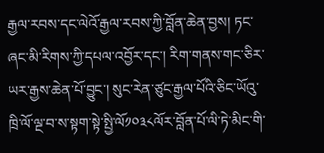རྒྱལ་རབས་དང་ལེའོ་རྒྱལ་རབས་ཀྱི་བློན་ཆེན་བྱས། ཏང་ཞང་མི་རིགས་ཀྱི་དཔལ་འབྱོར་དང་། རིག་གནས་གང་ཅིར་ཡར་རྒྱས་ཆེན་པོ་བྱུང་། སུང་རེན་ཙུང་རྒྱལ་པོའི་ཅིང་ཡོའུ་ཁྲི་ལོ་ལྔ་བ་ས་སྟག་སྟེ་སྤྱི་ལོ༡༠༣༨ལོར་བློན་པོ་ལི་ཏེ་མིང་གི་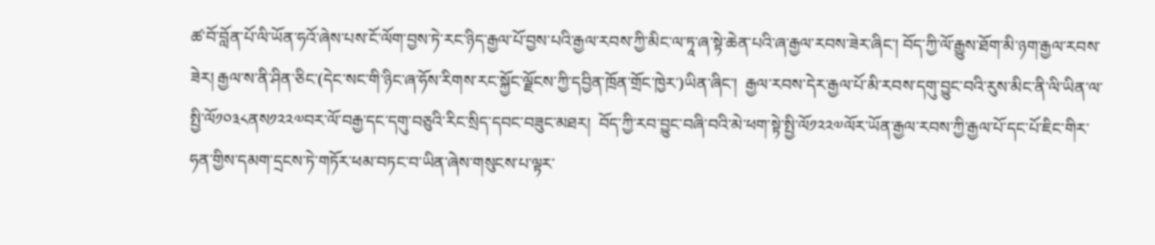ཚ་བོ་བློན་པོ་ལི་ཡོན་ཧའོ་ཞེས་པས་ངོ་ལོག་བྱས་ཏེ་རང་ཉིད་རྒྱལ་པོ་བྱས་པའི་རྒྱལ་རབས་ཀྱི་མིང་ལ་ཏཱ་ཞ་སྟེ་ཆེན་པའི་ཞ་རྒྱལ་རབས་ཟེར་ཞིང་། བོད་ཀྱི་ལོ་རྒྱུས་ཐོག་མི་ཉག་རྒྱལ་རབས་ཟེར། རྒྱལ་ས་ནི་ཤིན་ཅིང་(དེང་སང་གི་ཉིང་ཞ་ཧོས་རིགས་རང་སྐྱོང་ལྗོངས་ཀྱི་དབྱིན་ཁྲོན་གྲོང་ཁྱེར་)ཡིན་ཞིང་།  རྒྱལ་རབས་དེར་རྒྱལ་པོ་མི་རབས་དགུ་བྱུང་བའི་རུས་མིང་ནི་ལི་ཡིན་ལ་སྤྱི་ལོ༡༠༣༨ནས༡༢༢༧བར་ལོ་བརྒྱ་དང་དགུ་བཅུའི་རིང་སྲིད་དབང་བཟུང་མཐར།  བོད་ཀྱི་རབ་བྱུང་བཞི་བའི་མེ་ཕག་སྟེ་སྤྱི་ལོ༡༢༢༧ལོར་ཡོན་རྒྱལ་རབས་ཀྱི་རྒྱལ་པོ་དང་པོ་ཇིང་གིར་ཧན་གྱིས་དམག་དྲངས་ཏེ་གཏོར་ཕམ་བཏང་བ་ཡིན་ཞེས་གསུངས་པ་ལྟར་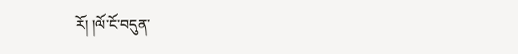རོ། །ལོ་ངོ་བདུན་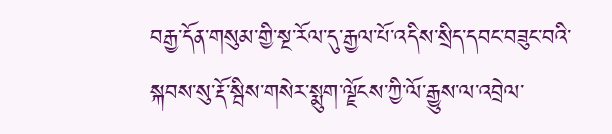བརྒྱ་དོན་གསུམ་གྱི་སྔ་རོལ་དུ་རྒྱལ་པོ་འདིས་སྲིད་དབང་བཟུང་བའི་སྐབས་སུ་རྡོ་སྦིས་གསེར་སྨུག་ལྗོངས་ཀྱི་ལོ་རྒྱུས་ལ་འབྲེལ་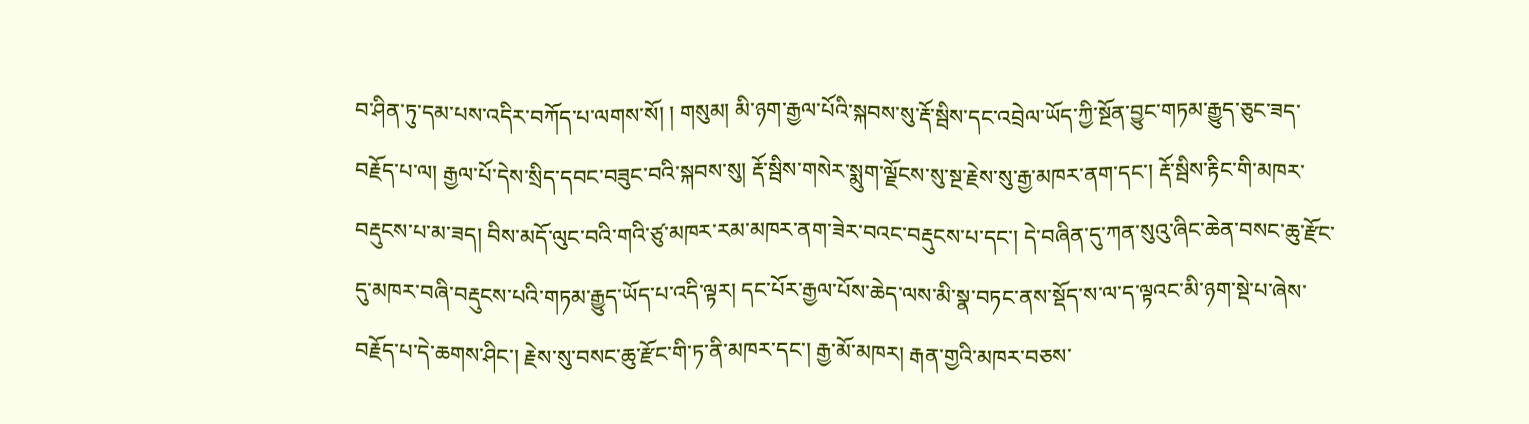བ་ཤིན་ཏུ་དམ་པས་འདིར་བཀོད་པ་ལགས་སོ། ། གསུམ། མི་ཉག་རྒྱལ་པོའི་སྐབས་སུ་རྡོ་སྦིས་དང་འབྲེལ་ཡོད་ཀྱི་སྔོན་བྱུང་གཏམ་རྒྱུད་ཅུང་ཟད་བརྗོད་པ་ལ། རྒྱལ་པོ་དེས་སྲིད་དབང་བཟུང་བའི་སྐབས་སུ། རྡོ་སྦིས་གསེར་སྨུག་ལྗོངས་སུ་སྔ་རྗེས་སུ་རྒྱ་མཁར་ནག་དང་། རྡོ་སྦིས་རྟིང་གི་མཁར་བརྡུངས་པ་མ་ཟད། བིས་མདོ་ལུང་བའི་གའི་ཙུ་མཁར་རམ་མཁར་ནག་ཟེར་བའང་བརྡུངས་པ་དང་། དེ་བཞིན་དུ་ཀན་སུའུ་ཞིང་ཆེན་བསང་ཆུ་རྫོང་དུ་མཁར་བཞི་བརྡུངས་པའི་གཏམ་རྒྱུད་ཡོད་པ་འདི་ལྟར། དང་པོར་རྒྱལ་པོས་ཆེད་ལས་མི་སྣ་བཏང་ནས་སྡོད་ས་ལ་ད་ལྟའང་མི་ཉག་སྡེ་པ་ཞེས་བརྗོད་པ་དེ་ཆགས་ཤིང་། རྗེས་སུ་བསང་ཆུ་རྫོང་གི་ཏ་ནི་མཁར་དང་། རྒྱ་མོ་མཁར། རྒན་གྱའི་མཁར་བཅས་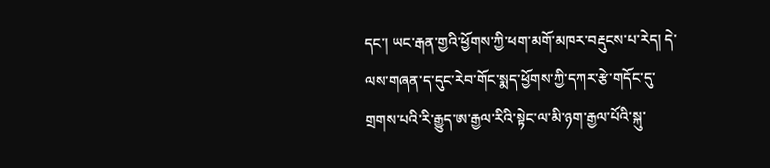དང་། ཡང་རྒན་གྱའི་ཕྱོགས་ཀྱི་ཕག་མགོ་མཁར་བརྡུངས་པ་རེད། དེ་ལས་གཞན་ད་དུང་རེབ་གོང་སྨད་ཕྱོགས་ཀྱི་དཀར་རྩེ་གདོང་དུ་གྲགས་པའི་རི་རྒྱུད་ཨ་རྒྱལ་རིའི་སྟེང་ལ་མི་ཉག་རྒྱལ་པོའི་སྐུ་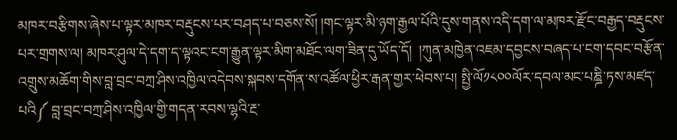མཁར་བརྩིགས་ཞེས་པ་ལྟར་མཁར་བརྡུངས་པར་བཤད་པ་བཅས་སོ། །གང་ལྟར་མི་ཉག་རྒྱལ་པོའི་དུས་གནས་འདི་དག་ལ་མཁར་རྫོང་བརྒྱད་བརྡུངས་པར་གྲགས་ལ། མཁར་ཤུལ་དེ་དག་ད་ལྟའང་ངག་རྒྱུན་ལྟར་མིག་མཐོང་ལག་ཟིན་དུ་ཡོད་དོ།  །ཀུན་མཁྱེན་འཇམ་དབྱངས་བཞད་པ་ངག་དབང་བརྩོན་འགྲུས་མཆོག་གིས་བླ་བྲང་བཀྲ་ཤིས་འཁྱིལ་འདེབས་སྐབས་དགོན་ས་འཚོལ་ཕྱིར་རྒན་གྱར་ཕེབས་པ། སྤྱི་ལོ༡༨༠༠ལོར་དབལ་མང་པཎྜི་ཏས་མཛད་པའི༼ བླ་བྲང་བཀྲ་ཤིས་འཁྱིལ་གྱི་གདན་རབས་ལྷའི་རྔ་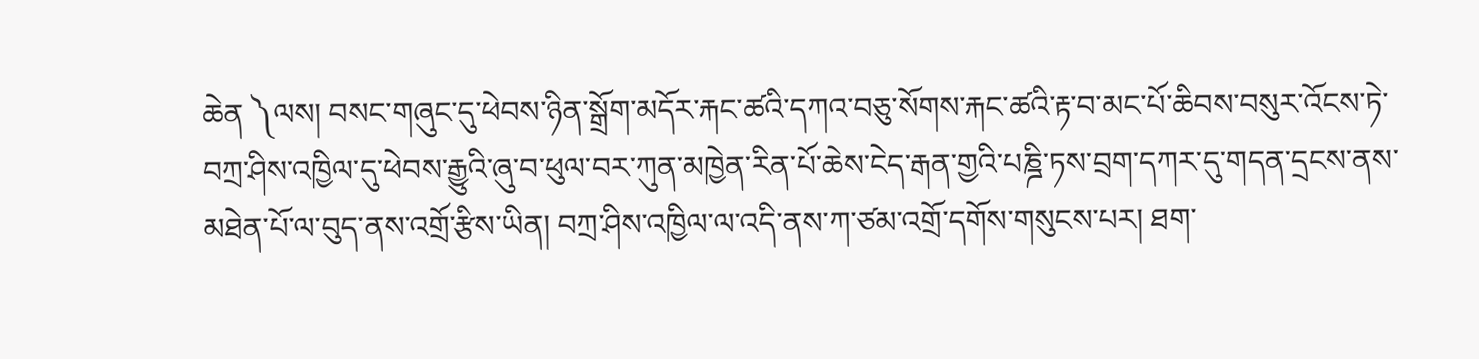ཆེན ༽ལས། བསང་གཞུང་དུ་ཕེབས་ཉིན་སྒྲོག་མདོར་རྐང་ཚའི་དཀའ་བཅུ་སོགས་རྐང་ཚའི་རྟ་བ་མང་པོ་ཆིབས་བསུར་འོངས་ཏེ་བཀྲ་ཤིས་འཁྱིལ་དུ་ཕེབས་རྒྱུའི་ཞུ་བ་ཕུལ་བར་ཀུན་མཁྱེན་རིན་པོ་ཆེས་ངེད་རྒན་གྱའི་པཎྜི་ཏས་བྲག་དཀར་དུ་གདན་དྲངས་ནས་མཐེན་པོ་ལ་བུད་ནས་འགྲོ་རྩིས་ཡིན། བཀྲ་ཤིས་འཁྱིལ་ལ་འདི་ནས་ཀ་ཙམ་འགྲོ་དགོས་གསུངས་པར། ཐག་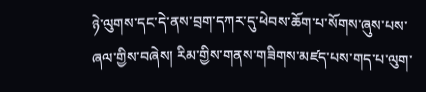ཉེ་ལུགས་དང་དེ་ནས་བྲག་དཀར་དུ་ཕེབས་ཆོག་པ་སོགས་ཞུས་པས་ཞལ་གྱིས་བཞེས། རིམ་གྱིས་གནས་གཟིགས་མཛད་པས་གད་པ་ལུག་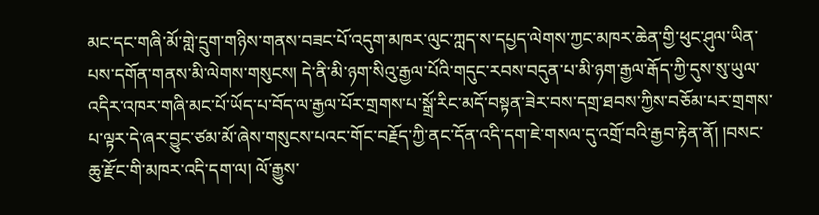མང་དང་གཞི་མོ་གླེ་དྲུག་གཉིས་གནས་བཟང་པོ་འདུག་མཁར་ལུང་ཀླད་ས་དཔྱད་ལེགས་ཀྱང་མཁར་ཆེན་གྱི་ཕུང་ཤུལ་ཡིན་པས་དགོན་གནས་མི་ལེགས་གསུངས། དེ་ནི་མི་ཉག་སིའུ་རྒྱལ་པོའི་གདུང་རབས་བདུན་པ་མི་ཉག་རྒྱལ་རྒོད་ཀྱི་དུས་སུ་ཡུལ་འདིར་འཁར་གཞི་མང་པོ་ཡོད་པ་བོད་ལ་རྒྱལ་པོར་གྲགས་པ་སྒྲོ་རིང་མདོ་བསྟན་ཟེར་བས་དགྲ་ཐབས་ཀྱིས་བཅོམ་པར་གྲགས་པ་ལྟར་དེ་ཞར་བྱུང་ཙམ་མོ་ཞེས་གསུངས་པའང་གོང་བརྗོད་ཀྱི་ནང་དོན་འདི་དག་ཇེ་གསལ་དུ་འགྲོ་བའི་རྒྱབ་རྟེན་ནོ། །བསང་ཆུ་རྫོང་གི་མཁར་འདི་དག་ལ། ལོ་རྒྱུས་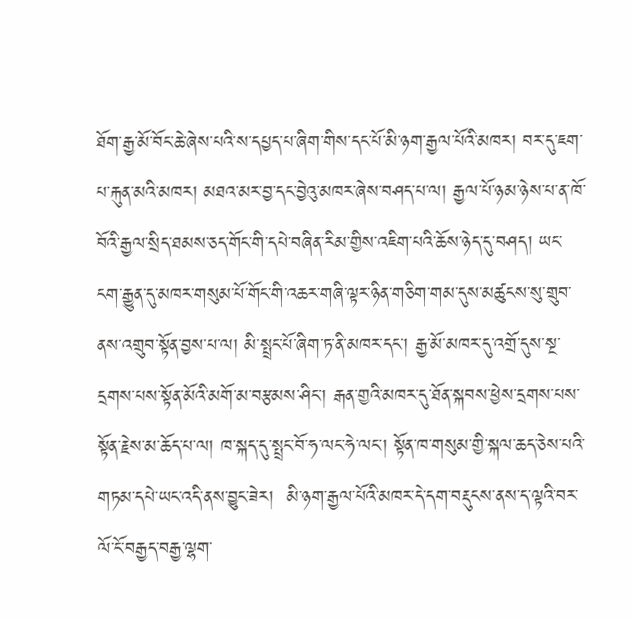ཐོག་རྒྱ་མོ་བོང་ཆེ་ཞེས་པའི་ས་དཔྱད་པ་ཞིག་གིས་དང་པོ་མི་ཉག་རྒྱལ་པོའི་མཁར། བར་དུ་ཇག་པ་རྐུན་མའི་མཁར། མཐའ་མར་བྱ་དང་བྱེའུ་མཁར་ཞེས་བཤད་པ་ལ། རྒྱལ་པོ་ཉམ་ཉེས་པ་ན་ཁོ་བོའི་རྒྱལ་སྲིད་ཐམས་ཅད་གོང་གི་དཔེ་བཞིན་རིམ་གྱིས་འཇིག་པའི་ཆོས་ཉེད་དུ་བཤད། ཡང་ངག་རྒྱུན་དུ་མཁར་གསུམ་པོ་གོང་གི་འཆར་གཞི་ལྟར་ཉིན་གཅིག་གམ་དུས་མཚུངས་སུ་གྲུབ་ནས་འགྲུབ་སྟོན་བྱས་པ་ལ། མི་སྤྲང་པོ་ཞིག་ཏ་ནི་མཁར་དང་། རྒྱ་མོ་མཁར་དུ་འགྲོ་དུས་སྔ་དྲགས་པས་སྟོན་མོའི་མགོ་མ་བརྩམས་ཤིང་། རྒན་གྱའི་མཁར་དུ་ཐོན་སྐབས་ཕྱེས་དྲགས་པས་སྟོན་རྗེས་མ་ཆོད་པ་ལ། ཁ་སྐད་དུ་སྤྲང་བོ་ཧ་ལང་ཧེ་ལང་། སྟོན་ཁ་གསུམ་གྱི་སྐལ་ཆད་ཅེས་པའི་གཏམ་དཔེ་ཡང་འདི་ནས་བྱུང་ཟེར།  མི་ཉག་རྒྱལ་པོའི་མཁར་དེ་དག་བརྡུངས་ནས་ད་ལྟའི་བར་ལོ་ངོ་བརྒྱད་བརྒྱ་ལྷག་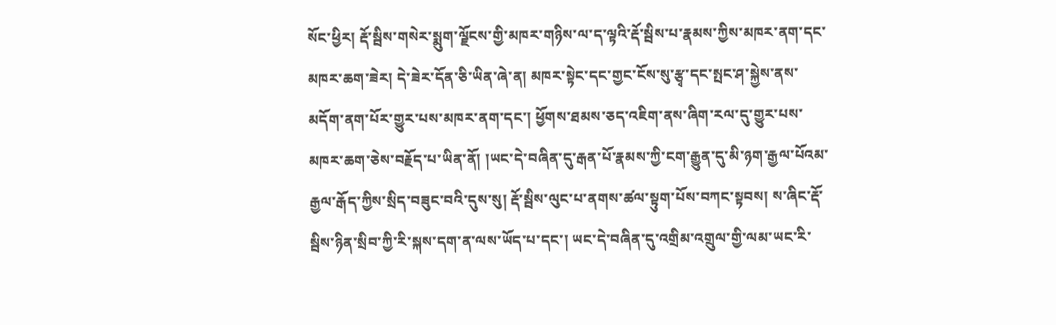སོང་ཕྱིར། རྡོ་སྦིས་གསེར་སྨུག་ལྗོངས་གྱི་མཁར་གཉིས་ལ་ད་ལྟའི་རྡོ་སྦིས་པ་རྣམས་ཀྱིས་མཁར་ནག་དང་མཁར་ཆག་ཟེར། དེ་ཟེར་དོན་ཅི་ཡིན་ཞེ་ན། མཁར་སྟེང་དང་གྱང་ངོས་སུ་རྩྭ་དང་སྤང་ཤ་སྐྱེས་ནས་མདོག་ནག་པོར་གྱུར་པས་མཁར་ནག་དང་། ཕྱོགས་ཐམས་ཅད་འཇིག་ནས་ཞིག་རལ་དུ་གྱུར་པས་མཁར་ཆག་ཅེས་བརྗོད་པ་ཡིན་ནོ། །ཡང་དེ་བཞིན་དུ་རྒན་པོ་རྣམས་ཀྱི་ངག་རྒྱུན་དུ་མི་ཉག་རྒྱལ་པོའམ་རྒྱལ་རྒོད་ཀྱིས་སྲིད་བཟུང་བའི་དུས་སུ། རྡོ་སྦིས་ལུང་པ་ནགས་ཚལ་སྟུག་པོས་བཀང་སྟབས། ས་ཞིང་རྡོ་སྦིས་ཉིན་སྲིབ་ཀྱི་རི་སྐས་དག་ན་ལས་ཡོད་པ་དང་། ཡང་དེ་བཞིན་དུ་འགྲིམ་འགྲུལ་གྱི་ལམ་ཡང་རི་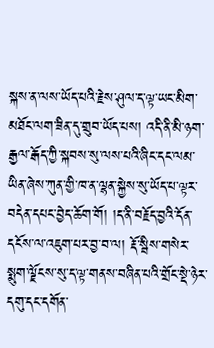སྐས་ན་ལས་ཡོད་པའི་རྗེས་ཤུལ་ད་ལྟ་ཡང་མིག་མཐོང་ལག་ཟིན་དུ་གྲུབ་ཡོད་པས། འདི་ནི་མི་ཉག་རྒྱལ་རྒོད་ཀྱི་སྐབས་སུ་ལས་པའི་ཞིང་དང་ལམ་ཡིན་ཞེས་ཀུན་གྱི་ཁ་ན་ལྷན་སྐྱེས་སུ་ཡོད་པ་ལྟར་བདེན་དཔང་བྱེད་ཆོག་གོ། །ད་ནི་བརྗོད་བྱའི་དོན་དངོས་ལ་འཇུག་པར་བྱ་བ་ལ། རྡོ་སྦིས་གསེར་སྨུག་ལྗོངས་སུ་ད་ལྟ་གནས་བཞིན་པའི་གྲོང་སྡེ་ཉེར་དགུ་དང་དགོན་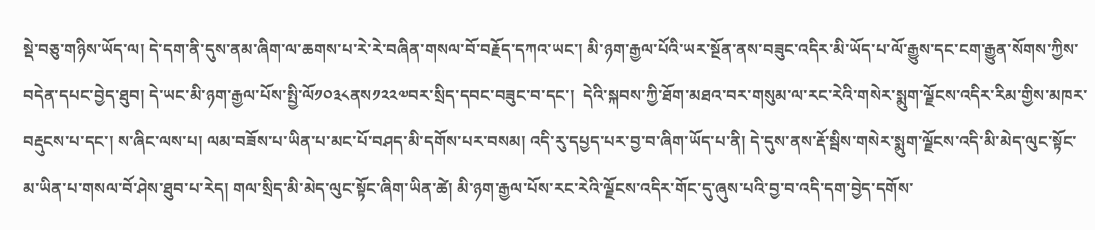སྡེ་བཅུ་གཉིས་ཡོད་ལ། དེ་དག་ནི་དུས་ནམ་ཞིག་ལ་ཆགས་པ་རེ་རེ་བཞིན་གསལ་བོ་བརྗོད་དཀའ་ཡང་། མི་ཉག་རྒྱལ་པོའི་ཡར་སྔོན་ནས་བཟུང་འདིར་མི་ཡོད་པ་ལོ་རྒྱུས་དང་ངག་རྒྱུན་སོགས་ཀྱིས་བདེན་དཔང་བྱེད་ཐུབ། དེ་ཡང་མི་ཉག་རྒྱལ་པོས་སྤྱི་ལོ༡༠༣༨ནས༡༢༢༧བར་སྲིད་དབང་བཟུང་བ་དང་།  དེའི་སྐབས་ཀྱི་ཐོག་མཐའ་བར་གསུམ་ལ་རང་རེའི་གསེར་སྨུག་ལྗོངས་འདིར་རིམ་གྱིས་མཁར་བརྡུངས་པ་དང་། ས་ཞིང་ལས་པ། ལམ་བཟོས་པ་ཡིན་པ་མང་པོ་བཤད་མི་དགོས་པར་བསམ། འདི་རུ་དཔྱད་པར་བྱ་བ་ཞིག་ཡོད་པ་ནི། དེ་དུས་ནས་རྡོ་སྦིས་གསེར་སྨུག་ལྗོངས་འདི་མི་མེད་ལུང་སྟོང་མ་ཡིན་པ་གསལ་བོ་ཤེས་ཐུབ་པ་རེད། གལ་སྲིད་མི་མེད་ལུང་སྟོང་ཞིག་ཡིན་ཚེ། མི་ཉག་རྒྱལ་པོས་རང་རེའི་ལྗོངས་འདིར་གོང་དུ་ཞུས་པའི་བྱ་བ་འདི་དག་བྱེད་དགོས་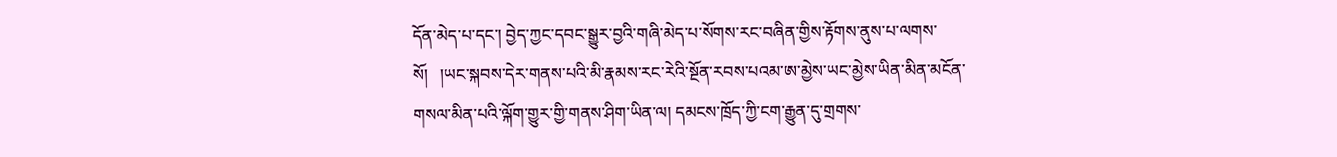དོན་མེད་པ་དང་། བྱེད་ཀྱང་དབང་སྒྱུར་བྱའི་གཞི་མེད་པ་སོགས་རང་བཞིན་གྱིས་རྟོགས་ནུས་པ་ལགས་སོ།   །ཡང་སྐབས་དེར་གནས་པའི་མི་རྣམས་རང་རེའི་སྔོན་རབས་པའམ་ཨ་མྱེས་ཡང་མྱེས་ཡིན་མིན་མངོན་གསལ་མིན་པའི་ལྐོག་གྱུར་གྱི་གནས་ཤིག་ཡིན་ལ། དམངས་ཁྲོད་ཀྱི་ངག་རྒྱུན་དུ་གྲགས་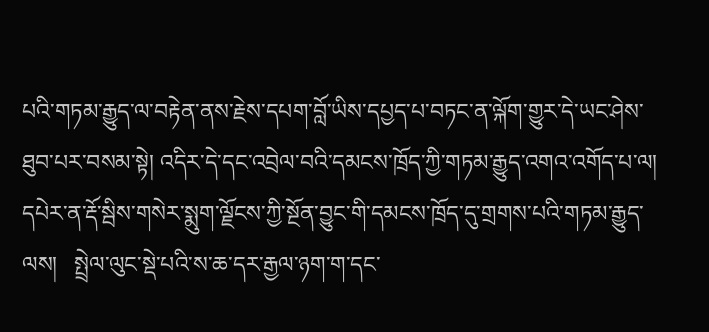པའི་གཏམ་རྒྱུད་ལ་བརྟེན་ནས་རྗེས་དཔག་བློ་ཡིས་དཔྱད་པ་བཏང་ན་ལྐོག་གྱུར་དེ་ཡང་ཤེས་ཐུབ་པར་བསམ་སྟེ། འདིར་དེ་དང་འབྲེལ་བའི་དམངས་ཁྲོད་ཀྱི་གཏམ་རྒྱུད་འགའ་འགོད་པ་ལ། དཔེར་ན་རྡོ་སྦིས་གསེར་སྨུག་ལྗོངས་ཀྱི་སྔོན་བྱུང་གི་དམངས་ཁྲོད་དུ་གྲགས་པའི་གཏམ་རྒྱུད་ལས།   སྤྲེལ་ལུང་སྡེ་པའི་ས་ཆ་དར་རྒྱལ་ཉག་ག་དང་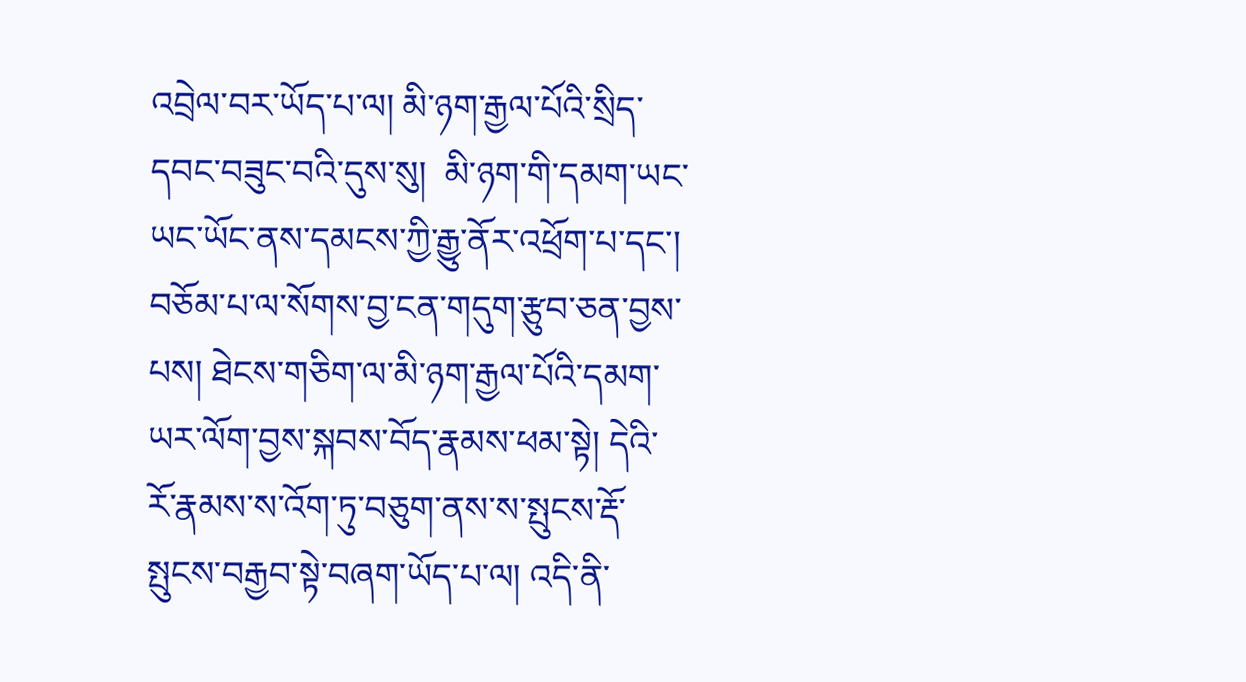འབྲེལ་བར་ཡོད་པ་ལ། མི་ཉག་རྒྱལ་པོའི་སྲིད་དབང་བཟུང་བའི་དུས་སུ།  མི་ཉག་གི་དམག་ཡང་ཡང་ཡོང་ནས་དམངས་ཀྱི་རྒྱུ་ནོར་འཕྲོག་པ་དང་། བཅོམ་པ་ལ་སོགས་བྱ་ངན་གདུག་རྩུབ་ཅན་བྱས་པས། ཐེངས་གཅིག་ལ་མི་ཉག་རྒྱལ་པོའི་དམག་ཡར་ལོག་བྱས་སྐབས་བོད་རྣམས་ཕམ་སྟེ། དེའི་རོ་རྣམས་ས་འོག་ཏུ་བཅུག་ནས་ས་སྤུངས་རྡོ་སྤུངས་བརྒྱབ་སྟེ་བཞག་ཡོད་པ་ལ། འདི་ནི་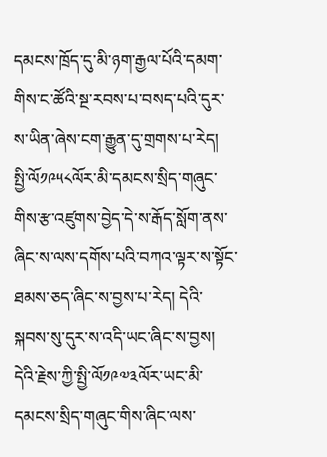དམངས་ཁྲོད་དུ་མི་ཉག་རྒྱལ་པོའི་དམག་གིས་ང་ཚོའི་སྔ་རབས་པ་བསད་པའི་དུར་ས་ཡིན་ཞེས་ངག་རྒྱུན་དུ་གྲགས་པ་རེད། སྤྱི་ལོ༡༩༥༨ལོར་མི་དམངས་སྲིད་གཞུང་གིས་རྩ་འཛུགས་བྱེད་དེ་ས་རྒོད་སློག་ནས་ཞིང་ས་ལས་དགོས་པའི་བཀའ་ལྟར་ས་སྟོང་ཐམས་ཅད་ཞིང་ས་བྱས་པ་རེད། དེའི་སྐབས་སུ་དུར་ས་འདི་ཡང་ཞིང་ས་བྱས། དེའི་རྗེས་ཀྱི་སྤྱི་ལོ༡༩༧༣ལོར་ཡང་མི་དམངས་སྲིད་གཞུང་གིས་ཞིང་ལས་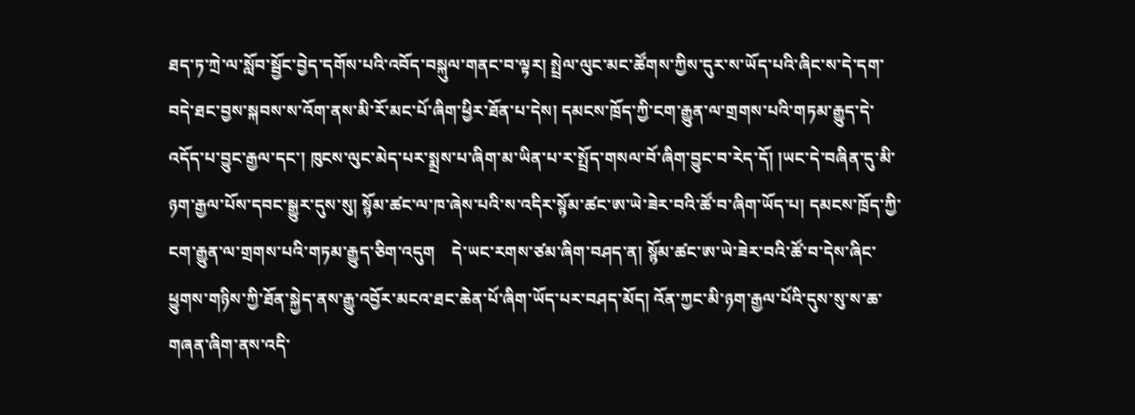ཐད་ཏ་ཀྲེ་ལ་སློབ་སྦྱོང་བྱེད་དགོས་པའི་འབོད་བསྐུལ་གནང་བ་ལྟར། སྤྲེལ་ལུང་མང་ཚོགས་ཀྱིས་དུར་ས་ཡོད་པའི་ཞིང་ས་དེ་དག་བདེ་ཐང་བྱས་སྐབས་ས་འོག་ནས་མི་རོ་མང་པོ་ཞིག་ཕྱིར་ཐོན་པ་དེས། དམངས་ཁྲོད་ཀྱི་ངག་རྒྱུན་ལ་གྲགས་པའི་གཏམ་རྒྱུད་དེ་འདོད་པ་བྱུང་རྒྱལ་དང་། ཁུངས་ལུང་མེད་པར་སྨྲས་པ་ཞིག་མ་ཡིན་པ་ར་སྤྲོད་གསལ་བོ་ཞིག་བྱུང་བ་རེད་དོ། །ཡང་དེ་བཞིན་དུ་མི་ཉག་རྒྱལ་པོས་དབང་སྒྱུར་དུས་སུ། སྙོམ་ཚང་ལ་ཁ་ཞེས་པའི་ས་འདིར་སྙོམ་ཚང་ཨ་ཡེ་ཟེར་བའི་ཚོ་བ་ཞིག་ཡོད་པ། དམངས་ཁྲོད་ཀྱི་ངག་རྒྱུན་ལ་གྲགས་པའི་གཏམ་རྒྱུད་ཅིག་འདུག    དེ་ཡང་རགས་ཙམ་ཞིག་བཤད་ན། སྙོམ་ཚང་ཨ་ཡེ་ཟེར་བའི་ཚོ་བ་དེས་ཞིང་ཕྱུགས་གཉིས་ཀྱི་ཐོན་སྐྱེད་ནས་རྒྱུ་འབྱོར་མངའ་ཐང་ཆེན་པོ་ཞིག་ཡོད་པར་བཤད་མོད། འོན་ཀྱང་མི་ཉག་རྒྱལ་པོའི་དུས་སུ་ས་ཆ་གཞན་ཞིག་ནས་འདི་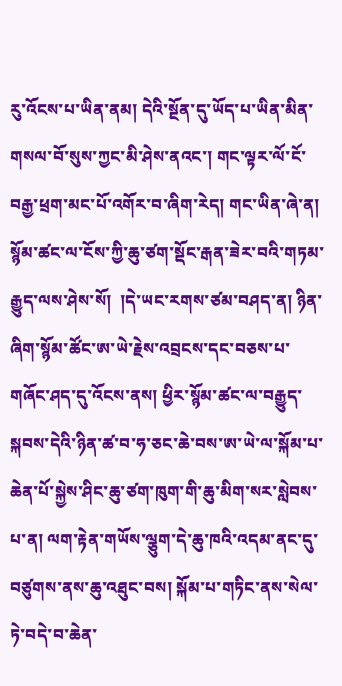རུ་འོངས་པ་ཡིན་ནམ། དེའི་སྔོན་དུ་ཡོད་པ་ཡིན་མིན་གསལ་བོ་སུས་ཀྱང་མི་ཤེས་ནའང་། གང་ལྟར་ལོ་ངོ་བརྒྱ་ཕྲག་མང་པོ་འགོར་བ་ཞིག་རེད། གང་ཡིན་ཞེ་ན། སྙོམ་ཚང་ལ་ངོས་ཀྱི་ཆུ་ཙག་སྡོང་རྒན་ཟེར་བའི་གཏམ་རྒྱུད་ལས་ཤེས་སོ།  །དེ་ཡང་རགས་ཙམ་བཤད་ན། ཉིན་ཞིག་སྙོམ་ཚོང་ཨ་ཡེ་རྗེས་འབྲངས་དང་བཅས་པ་གཞོང་ཤད་དུ་འོངས་ནས། ཕྱིར་སྙོམ་ཚང་ལ་བརྒྱུད་སྐབས་དེའི་ཉིན་ཚ་བ་ཧ་ཅང་ཆེ་བས་ཨ་ཡེ་ལ་སྐོམ་པ་ཆེན་པོ་སྐྱེས་ཤིང་ཆུ་ཙག་ཁུག་གི་ཆུ་མིག་སར་སླེབས་པ་ན། ལག་རྟེན་གཡོས་ལྕུག་དེ་ཆུ་ཁའི་འདམ་ནང་དུ་བཙུགས་ནས་ཆུ་འཐུང་བས། སྐོམ་པ་གཏིང་ནས་སེལ་ཏེ་བདེ་བ་ཆེན་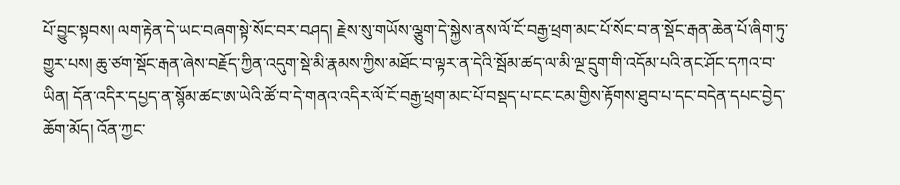པོ་བྱུང་སྟབས། ལག་རྟེན་དེ་ཡང་བཞག་སྟེ་སོང་བར་བཤད། རྗེས་སུ་གཡོས་ལྕུག་དེ་སྐྱེས་ནས་ལོ་ངོ་བརྒྱ་ཕྲག་མང་པོ་སོང་བ་ན་སྡོང་རྒན་ཆེན་པོ་ཞིག་ཏུ་གྱུར་པས། ཆུ་ཙག་སྡོང་རྒན་ཞེས་བརྗོད་ཀྱིན་འདུག་སྡེ་མི་རྣམས་ཀྱིས་མཐོང་བ་ལྟར་ན་དེའི་སྦོམ་ཚད་ལ་མི་ལྔ་དྲུག་གི་འདོམ་པའི་ནང་ཤོང་དཀའ་བ་ཡིན། དོན་འདིར་དཔྱད་ན་སྙོམ་ཚང་ཨ་ཡེའི་ཚོ་བ་དེ་གནའ་འདིར་ལོ་ངོ་བརྒྱ་ཕྲག་མང་པོ་བསྡད་པ་ངང་ངམ་གྱིས་རྟོགས་ཐུབ་པ་དང་བདེན་དཔང་བྱེད་ཆོག་མོད། འོན་ཀྱང་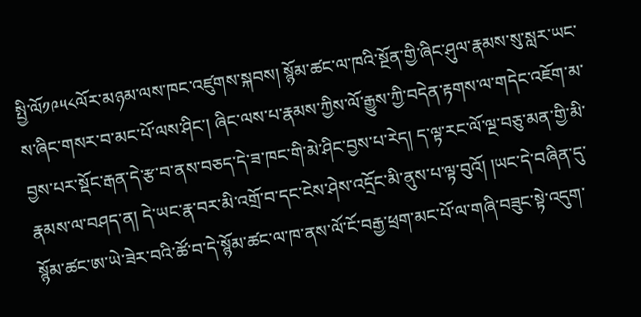སྤྱི་ལོ༡༩༥༨ལོར་མཉམ་ལས་ཁང་འཛུགས་སྐབས། སྙོམ་ཚང་ལ་ཁའི་སྔོན་གྱི་ཞིང་ཤུལ་རྣམས་སུ་སླར་ཡང་ས་ཞིང་གསར་བ་མང་པོ་ལས་ཤིང་། ཞིང་ལས་པ་རྣམས་ཀྱིས་ལོ་རྒྱུས་ཀྱི་བདེན་རྟགས་ལ་གདེང་འཇོག་མ་བྱས་པར་སྡོང་རྒན་དེ་རྩ་བ་ནས་བཅད་དེ་ཟ་ཁང་གི་མེ་ཤིང་བྱས་པ་རེད། ད་ལྟ་རང་ལོ་ལྔ་བཅུ་མན་གྱི་མི་རྣམས་ལ་བཤད་ན། དེ་ཡང་རྣ་བར་མི་འགྲོ་བ་དང་ངེས་ཤེས་འདྲོང་མི་ནུས་པ་ལྟ་བུའོ། །ཡང་དེ་བཞིན་དུ་སྙོམ་ཚང་ཨ་ཡེ་ཟེར་བའི་ཚོ་བ་དེ་སྙོམ་ཚང་ལ་ཁ་ནས་ལོ་ངོ་བརྒྱ་ཕྲག་མང་པོ་ལ་གཞི་བཟུང་སྟེ་འདུག་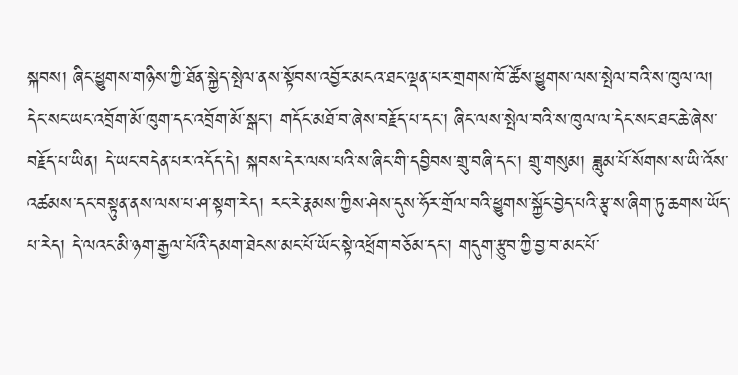སྐབས། ཞིང་ཕྱུགས་གཉིས་ཀྱི་ཐོན་སྐྱེད་སྤེལ་ནས་སྟོབས་འབྱོར་མངའ་ཐང་ལྡན་པར་གྲགས་ཁོ་ཚོས་ཕྱུགས་ལས་སྤེལ་བའི་ས་ཁུལ་ལ། དེང་སང་ཡང་འབྲོག་མོ་ཁུག་དང་འབྲོག་མོ་སྒང་། གདོང་མཐོ་བ་ཞེས་བརྗོད་པ་དང་། ཞིང་ལས་སྤེལ་བའི་ས་ཁུལ་ལ་དེང་སང་ཐང་ཆེ་ཞེས་བརྗོད་པ་ཡིན། དེ་ཡང་བདེན་པར་འདོད་དེ། སྐབས་དེར་ལས་པའི་ས་ཞིང་གི་དབྱིབས་གྲུ་བཞི་དང་། གྲུ་གསུམ། ཟླུམ་པོ་སོགས་ས་ཡི་འོས་འཚམས་དང་བསྟུན་ནས་ལས་པ་ཤ་སྟག་རེད། རང་རེ་རྣམས་ཀྱིས་ཤེས་དུས་ཧོར་གྲོལ་བའི་ཕྱུགས་སྐྱོང་བྱེད་པའི་རྩྭ་ས་ཞིག་ཏུ་ཆགས་ཡོད་པ་རེད། དེ་ལའང་མི་ཉག་རྒྱལ་པོའི་དམག་ཐེངས་མང་པོ་ཡོང་སྟེ་འཕྲོག་བཅོམ་དང་། གདུག་རྩུབ་ཀྱི་བྱ་བ་མང་པོ་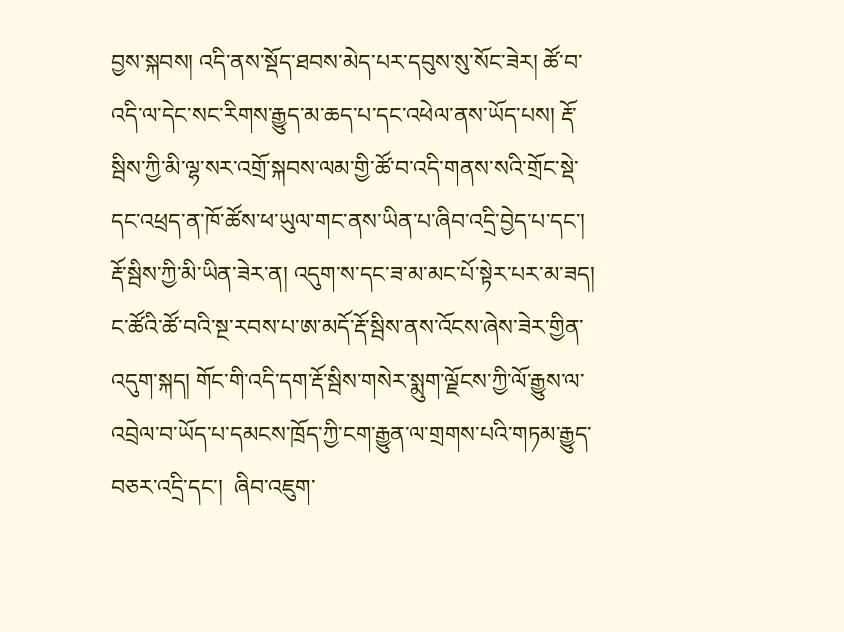བྱས་སྐབས། འདི་ནས་སྡོད་ཐབས་མེད་པར་དབུས་སུ་སོང་ཟེར། ཚོ་བ་འདི་ལ་དེང་སང་རིགས་རྒྱུད་མ་ཆད་པ་དང་འཕེལ་ནས་ཡོད་པས། རྡོ་སྦིས་ཀྱི་མི་ལྷ་སར་འགྲོ་སྐབས་ལམ་གྱི་ཚོ་བ་འདི་གནས་སའི་གྲོང་སྡེ་དང་འཕྲད་ན་ཁོ་ཚོས་ཕ་ཡུལ་གང་ནས་ཡིན་པ་ཞིབ་འདྲི་བྱེད་པ་དང་། རྡོ་སྦིས་ཀྱི་མི་ཡིན་ཟེར་ན། འདུག་ས་དང་ཟ་མ་མང་པོ་སྟེར་པར་མ་ཟད། ང་ཚོའི་ཚོ་བའི་སྔ་རབས་པ་ཨ་མདོ་རྡོ་སྦིས་ནས་འོངས་ཞེས་ཟེར་གྱིན་འདུག་སྐད། གོང་གི་འདི་དག་རྡོ་སྦིས་གསེར་སྨུག་ལྗོངས་ཀྱི་ལོ་རྒྱུས་ལ་འབྲེལ་བ་ཡོད་པ་དམངས་ཁྲོད་ཀྱི་ངག་རྒྱུན་ལ་གྲགས་པའི་གཏམ་རྒྱུད་བཅར་འདྲི་དང་།  ཞིབ་འཇུག་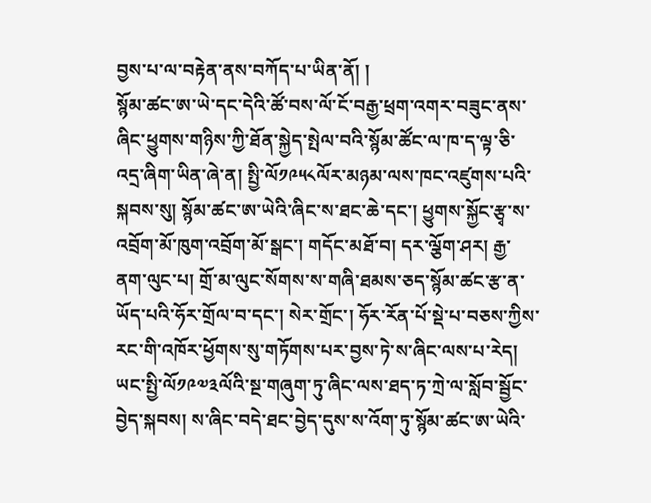བྱས་པ་ལ་བརྟེན་ནས་བཀོད་པ་ཡིན་ནོ། །
སྙོམ་ཚང་ཨ་ཡེ་དང་དེའི་ཚོ་བས་ལོ་ངོ་བརྒྱ་ཕྲག་འགར་བཟུང་ནས་ཞིང་ཕྱུགས་གཉིས་ཀྱི་ཐོན་སྐྱེད་སྤེལ་བའི་སྙོམ་ཚོང་ལ་ཁ་ད་ལྟ་ཅི་འདྲ་ཞིག་ཡིན་ཞེ་ན། སྤྱི་ལོ༡༩༥༨ལོར་མཉམ་ལས་ཁང་འཛུགས་པའི་སྐབས་སུ། སྙོམ་ཚང་ཨ་ཡེའི་ཞིང་ས་ཐང་ཆེ་དང་། ཕྱུགས་སྐྱོང་རྩྭ་ས་འབྲོག་མོ་ཁུག་འབྲོག་མོ་སྒང་། གདོང་མཐོ་བ། དར་ལྕོག་ཤར། རྒྱ་ནག་ལུང་པ། གྲོ་མ་ལུང་སོགས་ས་གཞི་ཐམས་ཅད་སྙོམ་ཚང་རྩ་ན་ཡོད་པའི་ཧོར་གྲོལ་བ་དང་། སེར་གྲོང་། ཧོར་རོན་པོ་སྡེ་པ་བཅས་ཀྱིས་རང་གི་འཁོར་ཕྱོགས་སུ་གཏོགས་པར་བྱས་ཏེ་ས་ཞིང་ལས་པ་རེད། ཡང་སྤྱི་ལོ༡༩༧༣ལོའི་སྔ་གཞུག་ཏུ་ཞིང་ལས་ཐད་ཏ་ཀྲེ་ལ་སློབ་སྦྱོང་བྱེད་སྐབས། ས་ཞིང་བདེ་ཐང་བྱེད་དུས་ས་འོག་ཏུ་སྙོམ་ཚང་ཨ་ཡེའི་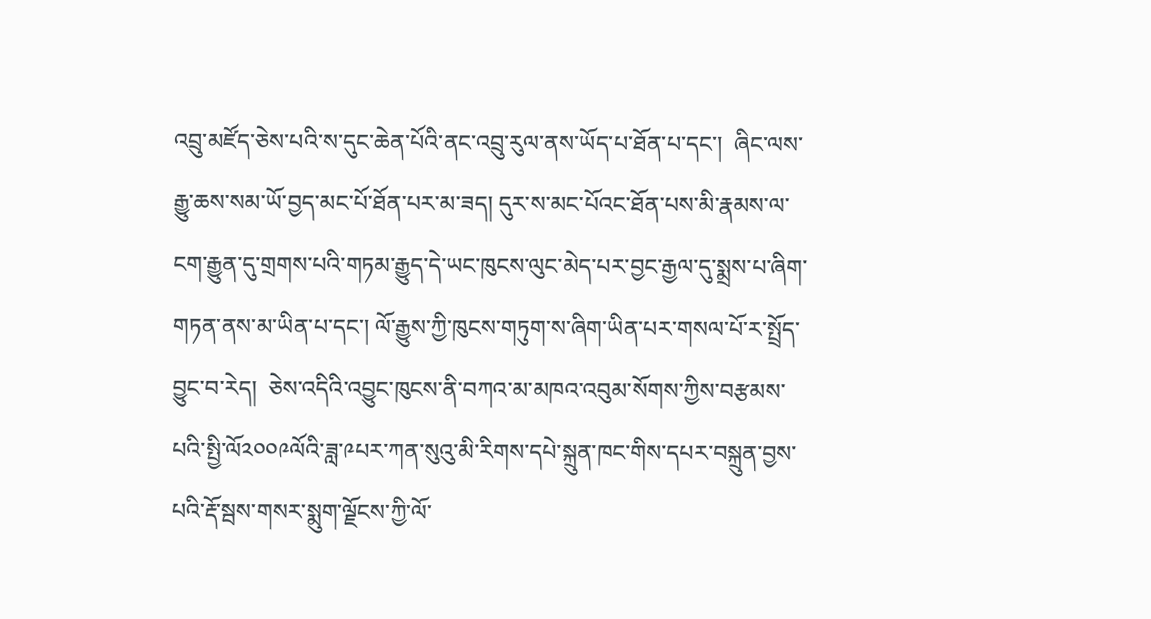འབྲུ་མཛོད་ཅེས་པའི་ས་དུང་ཆེན་པོའི་ནང་འབྲུ་རུལ་ནས་ཡོད་པ་ཐོན་པ་དང་།  ཞིང་ལས་རྒྱུ་ཆས་སམ་ཡོ་བྱད་མང་པོ་ཐོན་པར་མ་ཟད། དུར་ས་མང་པོའང་ཐོན་པས་མི་རྣམས་ལ་ངག་རྒྱུན་དུ་གྲགས་པའི་གཏམ་རྒྱུད་དེ་ཡང་ཁུངས་ལུང་མེད་པར་བྱང་རྒྱལ་དུ་སྨྲས་པ་ཞིག་གཏན་ནས་མ་ཡིན་པ་དང་། ལོ་རྒྱུས་ཀྱི་ཁུངས་གཏུག་ས་ཞིག་ཡིན་པར་གསལ་པོ་ར་སྤྲོད་བྱུང་བ་རེད།  ཅེས་འདིའི་འབྱུང་ཁུངས་ནི་བཀའ་མ་མཁའ་འབུམ་སོགས་ཀྱིས་བརྩམས་པའི་སྤྱི་ལོ༢༠༠༩ལོའི་ཟླ་༩པར་ཀན་སུའུ་མི་རིགས་དཔེ་སྐྲུན་ཁང་གིས་དཔར་བསྐྲུན་བྱས་པའི་རྡོ་སྦས་གསར་སྨུག་ལྗོངས་ཀྱི་ལོ་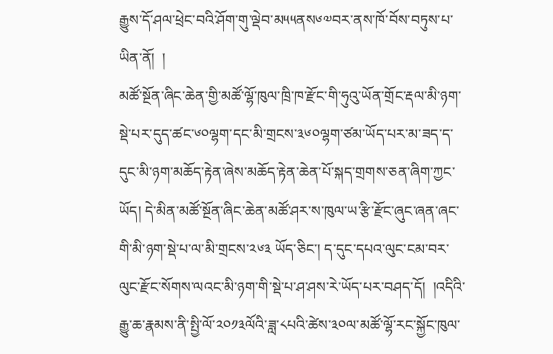རྒྱུས་དོ་ཤལ་ཕྲེང་བའི་ཤོག་གུ་ལྡེབ་མ༥༥ནས༦༧བར་ནས་ཁོ་བོས་བཏུས་པ་ཡིན་ནོ།  །
མཚོ་སྔོན་ཞིང་ཆེན་གྱི་མཚོ་ལྷོ་ཁུལ་ཁྲི་ཁ་རྫོང་གི་ཧུའུ་ཡོན་གྲོང་རྡལ་མི་ཉག་སྡེ་པར་དུད་ཚང་༦༠ལྷག་དང་མི་གྲངས་༣༦༠ལྷག་ཙམ་ཡོད་པར་མ་ཟད་ད་དུང་མི་ཉག་མཆོད་རྟེན་ཞེས་མཆོད་རྟེན་ཆེན་པོ་སྐད་གྲགས་ཅན་ཞིག་ཀྱང་ཡོད། དེ་མིན་མཚོ་སྔོན་ཞིང་ཆེན་མཚོ་ཤར་ས་ཁུལ་ཡ་རྩི་རྫོང་ཞུང་ཞན་ཞང་གི་མི་ཉག་སྡེ་པ་ལ་མི་གྲངས་༢༦༣ ཡོད་ཅིང་། ད་དུང་དཔའ་ལུང་ངམ་བར་ལུང་རྫོང་སོགས་ལའང་མི་ཉག་གི་སྡེ་པ་ཤ་ཤས་རེ་ཡོད་པར་བཤད་དོ།  །འདིའི་རྒྱུ་ཆ་རྣམས་ནི་སྤྱི་ལོ་༢༠༡༣ལོའི་ཟླ་༨པའི་ཚེས་༣༠ལ་མཚོ་ལྷོ་རང་སྐྱོང་ཁུལ་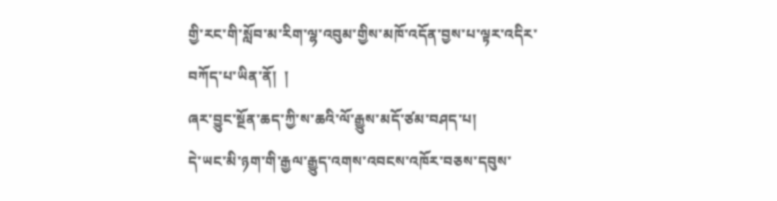གྱི་རང་གི་སློབ་མ་རིག་ལྷ་འབུམ་གྱིས་མཁོ་འདོན་བྱས་པ་ལྟར་འདིར་བཀོད་པ་ཡིན་ནོ།  །
ཞར་བྱུང་སྔོན་ཆད་ཀྱི་ས་ཆའི་ལོ་རྒྱུས་མདོ་ཙམ་བཤད་པ།
དེ་ཡང་མི་ཉག་གི་རྒྱལ་རྒྱུད་འགས་འབངས་འཁོར་བཅས་དབུས་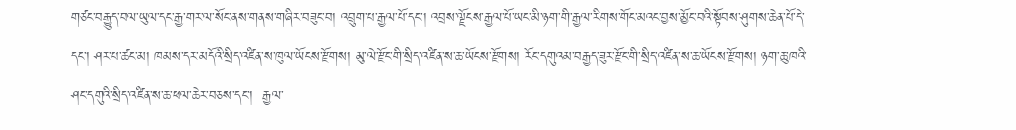གཙང་བརྒྱུད་བལ་ཡུལ་དང་རྒྱ་གར་ལ་སོང་ནས་གནས་གཞིར་བཟུང་བ། འབྲུག་པ་རྒྱལ་པོ་དང་། འབྲས་ལྗོངས་རྒྱལ་པོ་ཡང་མི་ཉག་གི་རྒྱལ་རིགས་གོང་མའང་བྱས་མྱོང་བའི་སྟོབས་ཤུགས་ཆེན་པོ་དེ་དང་། ཤར་པ་ཚང་མ། ཁམས་དར་མདོའི་སྲིད་འཛིན་ས་ཁུལ་ཡོངས་རྫོགས། མུ་ལེ་རྫོང་གི་སྲིད་འཛིན་ས་ཆ་ཡོངས་རྫོགས། རོང་དགུའམ་བརྒྱད་ཟུར་རྫོང་གི་སྲིད་འཛིན་ས་ཆ་ཡོངས་རྫོགས། ཉག་ཆུ་ཁའི་ཤང་དགུའི་སྲིད་འཛིན་ས་ཆ་ཕལ་ཆེར་བཅས་དང་།  རྒྱལ་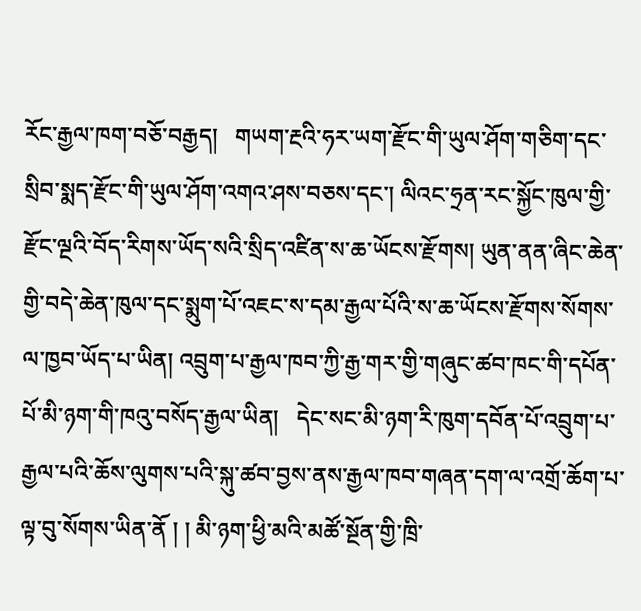རོང་རྒྱལ་ཁག་བཅོ་བརྒྱད།   གཡག་རྔའི་ཧར་ཡག་རྫོང་གི་ཡུལ་ཤོག་གཅིག་དང་སྲིབ་སྨད་རྫོང་གི་ཡུལ་ཤོག་འགའ་ཤས་བཅས་དང་། ལིའང་ཧྲན་རང་སྐྱོང་ཁུལ་གྱི་རྫོང་ལྔའི་བོད་རིགས་ཡོད་སའི་སྲིད་འཛིན་ས་ཆ་ཡོངས་རྫོགས། ཡུན་ནན་ཞིང་ཆེན་གྱི་བདེ་ཆེན་ཁུལ་དང་སྨུག་པོ་འཇང་ས་དམ་རྒྱལ་པོའི་ས་ཆ་ཡོངས་རྫོགས་སོགས་ལ་ཁྱབ་ཡོད་པ་ཡིན། འབྲུག་པ་རྒྱལ་ཁབ་ཀྱི་རྒྱ་གར་གྱི་གཞུང་ཚབ་ཁང་གི་དཔོན་པོ་མི་ཉག་གི་ཁའུ་བསོད་རྒྱལ་ཡིན།   དེང་སང་མི་ཉག་རི་ཁུག་དབོན་པོ་འབྲུག་པ་རྒྱལ་པའི་ཆོས་ལུགས་པའི་སྐུ་ཚབ་བྱས་ནས་རྒྱལ་ཁབ་གཞན་དག་ལ་འགྲོ་ཆོག་པ་ལྟ་བུ་སོགས་ཡིན་ནོ ། ། མི་ཉག་ཕྱི་མའི་མཚོ་སྔོན་གྱི་ཁྲི་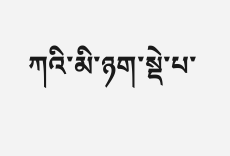ཀའི་མི་ཉག་སྡེ་པ་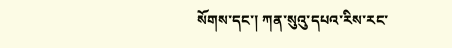སོགས་དང་། ཀན་སུའུ་དཔའ་རིས་རང་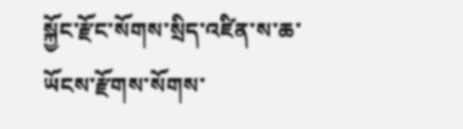སྐྱོང་རྫོང་སོགས་སྲིད་འཛིན་ས་ཆ་ཡོངས་རྫོགས་སོགས་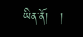ཡིན་ནོ།   །